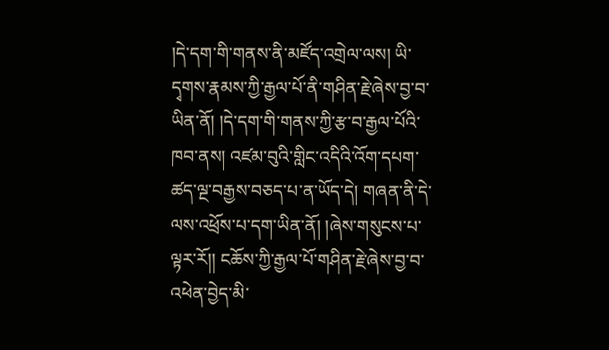།དེ་དག་གི་གནས་ནི་མཛོད་འགྲེལ་ལས། ཡི་དྭགས་རྣམས་ཀྱི་རྒྱལ་པོ་ནི་གཤིན་རྗེ་ཞེས་བྱ་བ་ཡིན་ནོ། །དེ་དག་གི་གནས་ཀྱི་རྩ་བ་རྒྱལ་པོའི་ཁབ་ནས། འཛམ་བུའི་གླིང་འདིའི་འོག་དཔག་ཚད་ལྔ་བརྒྱས་བཅད་པ་ན་ཡོད་དེ། གཞན་ནི་དེ་ལས་འཕྲོས་པ་དག་ཡིན་ནོ། །ཞེས་གསུངས་པ་ལྟར་རོ།། ངཆོས་ཀྱི་རྒྱལ་པོ་གཤིན་རྗེ་ཞེས་བྱ་བ་འཕེན་བྱེད་མི་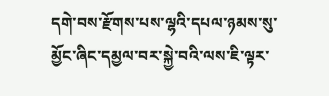དགེ་བས་རྫོགས་པས་ལྷའི་དཔལ་ཉམས་སུ་མྱོང་ཞིང་དམྱལ་བར་སྐྱེ་བའི་ལས་ཇི་ལྟར་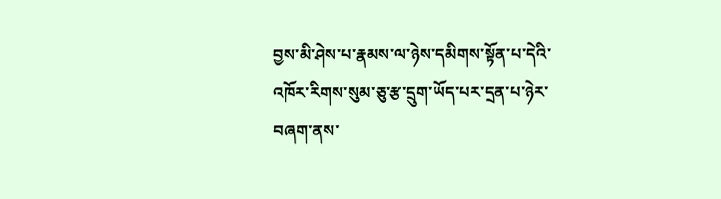བྱས་མི་ཤེས་པ་རྣམས་ལ་ཉེས་དམིགས་སྟོན་པ་དེའི་འཁོར་རིགས་སུམ་ཅུ་རྩ་དྲུག་ཡོད་པར་དྲན་པ་ཉེར་བཞག་ནས་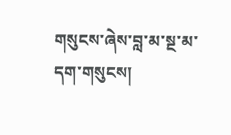གསུངས་ཞེས་བླ་མ་སྔ་མ་དག་གསུངས།